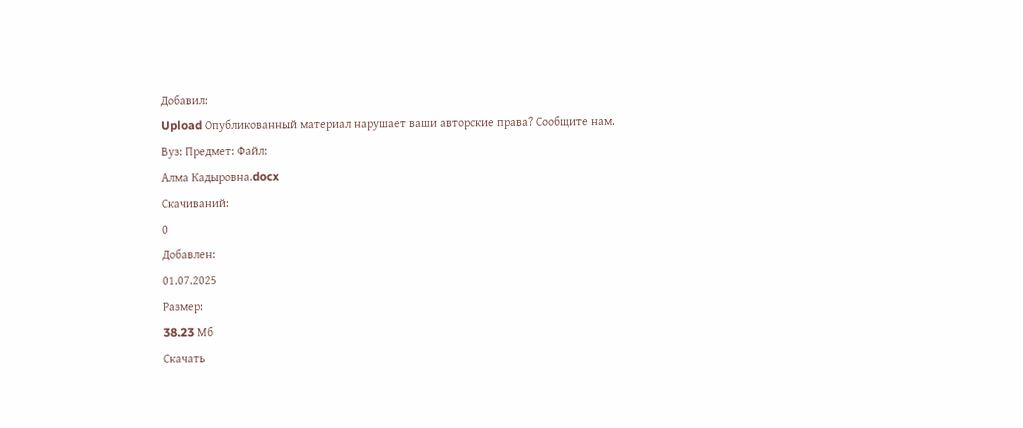Добавил:
Upload Опубликованный материал нарушает ваши авторские права? Сообщите нам.
Вуз: Предмет: Файл:
Алма Кадыровна.docx
Скачиваний:
0
Добавлен:
01.07.2025
Размер:
38.23 Mб
Скачать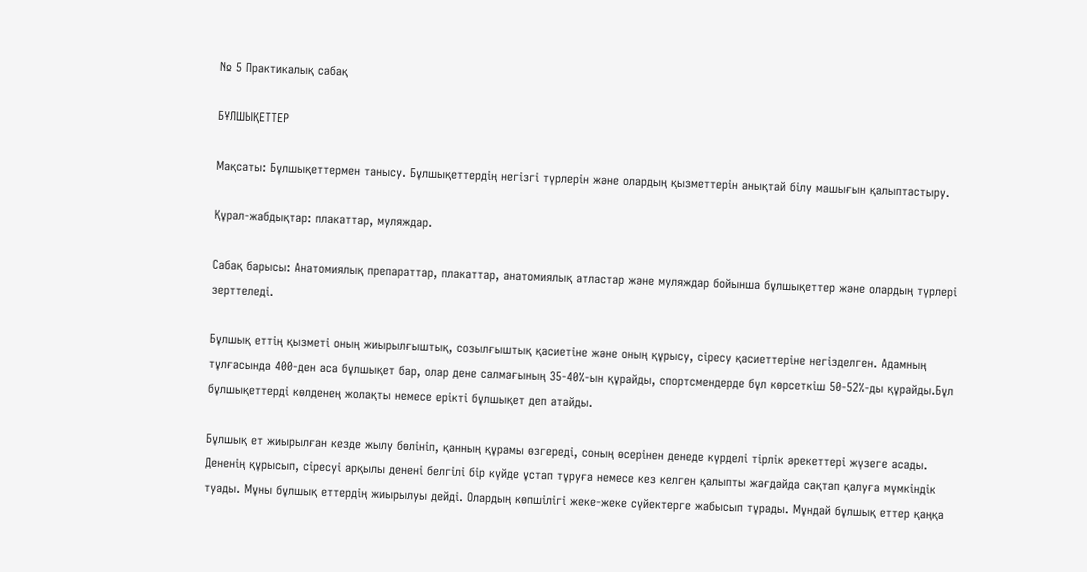№ 5 Практикалық сабақ

БҰЛШЫҚЕТТЕР

Мақсаты: Бұлшықеттермен танысу. Бұлшықеттердің негізгі түрлерін және олардың қызметтерін анықтай білу машығын қалыптастыру.

Құрал-жабдықтар: плакаттар, муляждар.

Сабақ барысы: Анатомиялық препараттар, плакаттар, анатомиялық атластар және муляждар бойынша бұлшықеттер және олардың түрлері зерттеледі.

Бұлшық еттің қызметі оның жиырылғыштық, созылғыштық қасиетіне және оның құрысу, сіресу қасиеттеріне негізделген. Адамның тұлғасында 400-ден аса бұлшықет бар, олар дене салмағының 35-40%-ын құрайды, спортсмендерде бұл көрсеткіш 50-52%-ды құрайды.Бұл бұлшықеттерді көлденең жолақты немесе ерікті бұлшықет деп атайды.

Бұлшық ет жиырылған кезде жылу бөлініп, қанның құрамы өзгереді, соның өсерінен денеде күрделі тірлік әрекеттері жүзеге асады. Дененің құрысып, сіресуі арқылы денені белгілі бір күйде ұстап тұруға немесе кез келген қалыпты жағдайда сақтап қалуға мүмкіндік туады. Мұны бұлшық еттердің жиырылуы дейді. Олардың көпшілігі жеке-жеке сүйектерге жабысып тұрады. Мұндай бұлшық еттер қаңқа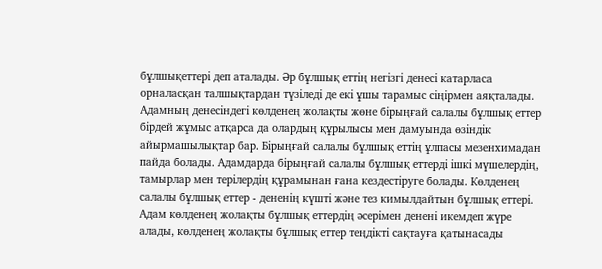бұлшықеттері деп аталады. Әр бұлшық еттің негізгі денесі катарласа орналасқан талшықтардан түзіледі де екі ұшы тарамыс сіңірмен аяқталады. Адамның денесіндегі көлденең жолақты жөне бірыңғай салалы бұлшық еттер бірдей жұмыс атқарса да олардың құрылысы мен дамуында өзіндік айырмашылықтар бар. Бірыңғай салалы бұлшық еттің ұлпасы мезенхимадан пайда болады. Адамдарда бірыңғай салалы бұлшық еттерді ішкі мүшелердің, тамырлар мен терілердің құрамынан ғана кездестіруге болады. Көлденең салалы бұлшық еттер - дененің күшті және тез кимылдайтын бұлшық еттері. Адам көлденең жолақты бұлшық еттердің әсерімен денені икемдеп жүре алады, көлденең жолақты бұлшық еттер теңдікті сақтауға қатынасады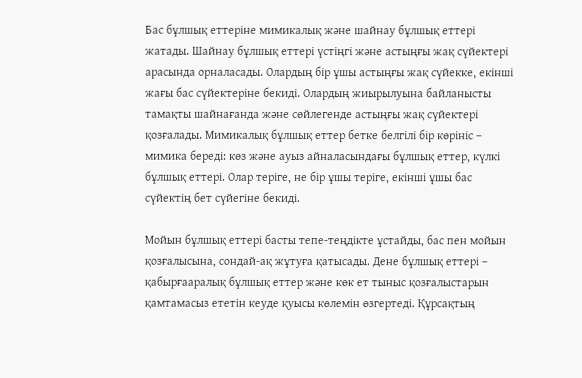Бас бұлшық еттеріне мимикалық және шайнау бұлшық еттері жатады. Шайнау бұлшық еттері үстіңгі және астыңғы жақ сүйектері арасында орналасады. Олардың бір ұшы астыңғы жақ сүйекке, екінші жағы бас сүйектеріне бекиді. Олардың жиырылуына байланысты тамақты шайнағанда және сөйлегенде астыңғы жақ сүйектері қозғалады. Мимикалық бұлшық еттер бетке белгілі бір көрініс – мимика береді: көз және ауыз айналасындағы бұлшық еттер, күлкі бұлшық еттері. Олар теріге, не бір ұшы теріге, екінші ұшы бас сүйектің бет сүйегіне бекиді.

Мойын бұлшық еттері басты тепе-теңдікте ұстайды, бас пен мойын қозғалысына, сондай-ақ жұтуға қатысады. Дене бұлшық еттері – қабырғааралық бұлшық еттер және көк ет тыныс қозғалыстарын қамтамасыз ететін кеуде қуысы көлемін өзгертеді. Құрсақтың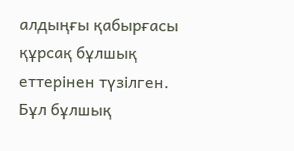алдыңғы қабырғасы құрсақ бұлшық еттерінен түзілген. Бұл бұлшық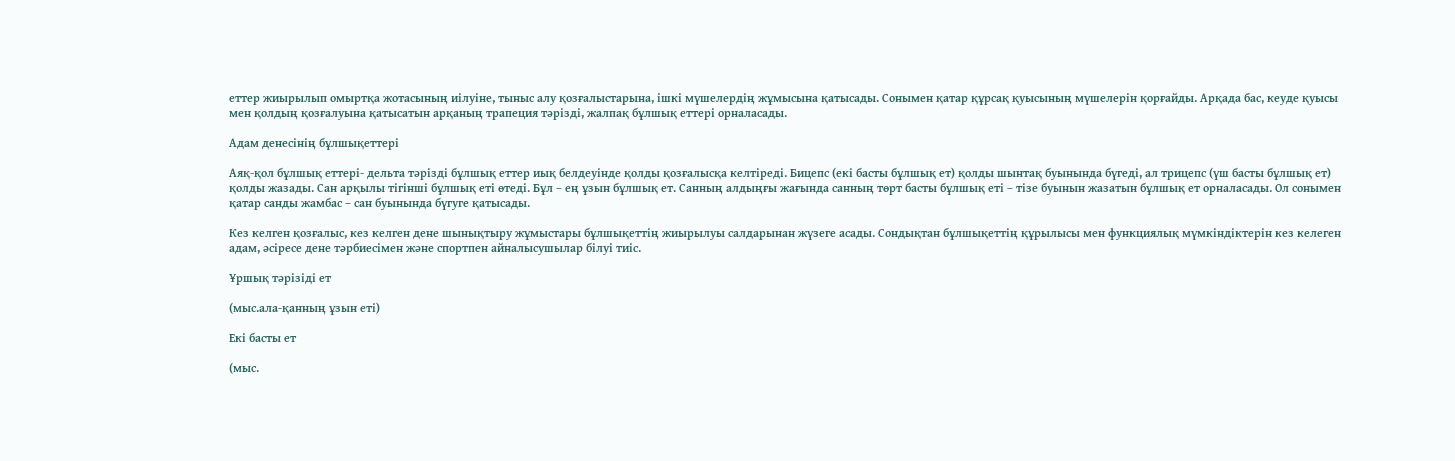еттер жиырылып омыртқа жотасының иілуіне, тыныс алу қозғалыстарына, ішкі мүшелердің жұмысына қатысады. Сонымен қатар құрсақ қуысының мүшелерін қорғайды. Арқада бас, кеуде қуысы мен қолдың қозғалуына қатысатын арқаның трапеция тәрізді, жалпақ бұлшық еттері орналасады.

Адам денесінің бұлшықеттері

Аяқ-қол бұлшық еттері- дельта тәрізді бұлшық еттер иық белдеуінде қолды қозғалысқа келтіреді. Бицепс (екі басты бұлшық ет) қолды шынтақ буынында бүгеді, ал трицепс (үш басты бұлшық ет) қолды жазады. Сан арқылы тігінші бұлшық еті өтеді. Бұл – ең ұзын бұлшық ет. Санның алдыңғы жағында санның төрт басты бұлшық еті – тізе буынын жазатын бұлшық ет орналасады. Ол сонымен қатар санды жамбас – сан буынында бүгуге қатысады.

Кез келген қозғалыс, кез келген дене шынықтыру жұмыстары бұлшықеттің жиырылуы салдарынан жүзеге асады. Сондықтан бұлшықеттің құрылысы мен функциялық мүмкіндіктерін кез келеген адам, әсіресе дене тәрбиесімен және спортпен айналысушылар білуі тиіс.

Ұршық тәрізіді ет

(мыс.ала-қанның ұзын еті)

Екі басты ет

(мыс.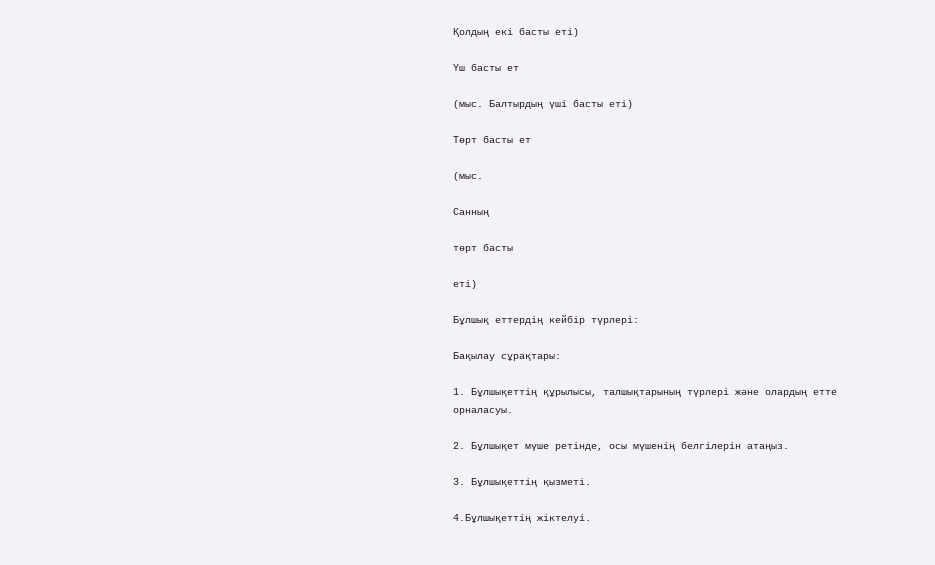Қолдың екі басты еті)

Үш басты ет

(мыс. Балтырдың үші басты еті)

Төрт басты ет

(мыс.

Санның

төрт басты

еті)

Бұлшық еттердің кейбір түрлері:

Бақылау сұрақтары:

1. Бұлшықеттің құрылысы, талшықтарының түрлері және олардың етте орналасуы.

2. Бұлшықет мүше ретінде, осы мүшенің белгілерін атаңыз.

3. Бұлшықеттің қызметі.

4.Бұлшықеттің жіктелуі.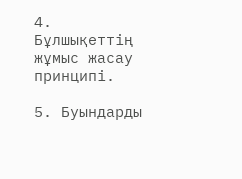4. Бұлшықеттің жұмыс жасау принципі.

5. Буындарды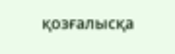қозғалысқа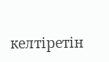келтіретін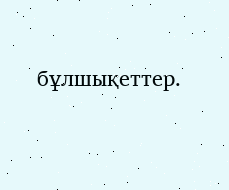бұлшықеттер.